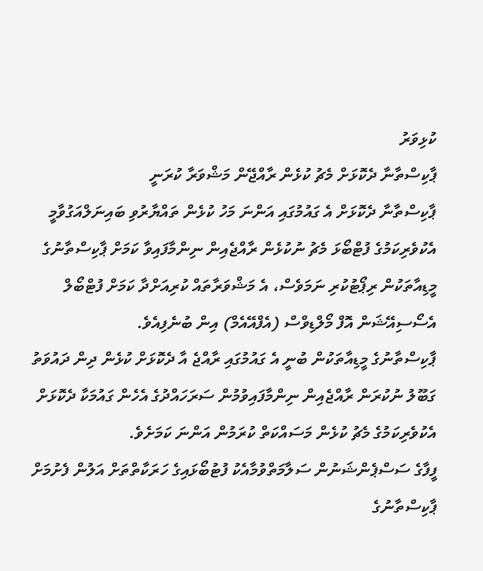ކުޅިވަރު
ޕާކިސްތާނާ ދެކޮޅަށް މެޗު ކުޅެން ރާއްޖޭން މަޝްވަރާ ކުރަނީ
ޕާކިސްތާނާ ދެކޮޅަށް އެ ގައުމުގައި އަންނަ މަހު ކުޅެން ތައްޔާރުވި ބައިނަލްއަގުވާމީ އެކުވެރިކަމުގެ ފުޓްބޯޅަ މެޗު ނުކުޅެން ރާއްޖެއިން ނިންމާފައިވާ ކަމަށް ޕާކިސްތާނުގެ މީޑިއާތަކުން ރިޕޯޓުކުރި ނަމަވެސް، އެ މަޝްވަރާތައް ކުރިއަށްދާ ކަމަށް ފުޓްބޯލް އެސޯސިއޭޝަން އޮފް މޯލްޑިވްސް (އެފްއޭއެމް) އިން ބުނެފިއެވެ.
ޕާކިސްތާނުގެ މީޑިއާތަކުން ބުނީ އެ ގައުމުގައި ރާއްޖެ އާ ދެކޮޅަށް ކުޅެން ދިން ދައުވަތު ގަބޫލު ނުކުރަން ރާއްޖެއިން ނިންމާފައިވުމުން ސަރަހައްދުގެ އެހެން ގައުމަކާ ދެކޮޅަށް އެކުވެރިކަމުގެ މެޗު ކުޅެން މަސައްކަތް ކުރަމުން އަންނަ ކަމަށެވެ.
ފީފާގެ ސަސްޕެންޝަނުން ސަލާމަތްވުމާއެކު ފުޓުބޯޅައިގެ ހަރަކާތްތަށް އަލުން ފެށުމަށް ޕާކިސްތާނުގެ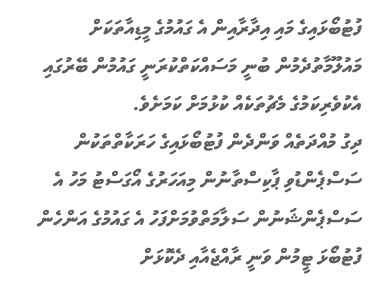ފުޓުބޯޅައިގެ މައި އިދާރާއިން އެ ގައުމުގެ މީޑިއާތަކަށް މައުލޫމާތުދެމުން ބުނީ މަސައްކަތްކުރަނީ ގައުމުން ބޭރުގައި އެކުވެރިކަމުގެ މެޗުތަކެއް ކުޅުމަށް ކަމަށެވެ.
ދިގު މުއްދަތެއް ވަންދެން ފުޓުބޯޅައިގެ ހަރަކާތްތަކުން ސަސްޕެންޑުވި ޕާކިސްތާނުން މިއަހަރުގެ އޯގަސްޓު މަހު އެ ސަސްޕެންޝަނުން ސަލާމަތްވުމަށްފަހު އެ ގައުމުގެ އަންހެން ފުޓުބޯޅަ ޓީމުން ވަނީ ރާއްޖެއާއި ދެކޮޅަށް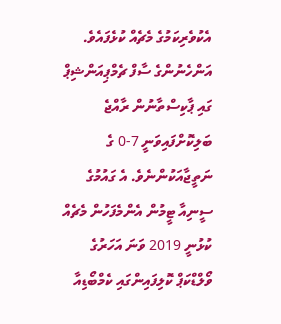އެކުވެރިކަމުގެ މެޗެއް ކުޅެފައެވެ. އަންހެނުންގެ ސާފް ޗެމްޕިއަންޝިޕް ގައި ޕާކިސްތާނުން ރާއްޖެ ބަލިކޮށްފައިވަނީ 7-0 ގެ ނަތީޖާއަކުންނެވެ. އެ ގައުމުގެ ސީނިއާ ޓީމުން އެންމެފަހުން މެޗެއް ކުޅުނީ 2019 ވަނަ އަހަރުގެ ވޯލްޑްކަޕް ކޮލިފައިންގައި ކެމްބޯޑިއާ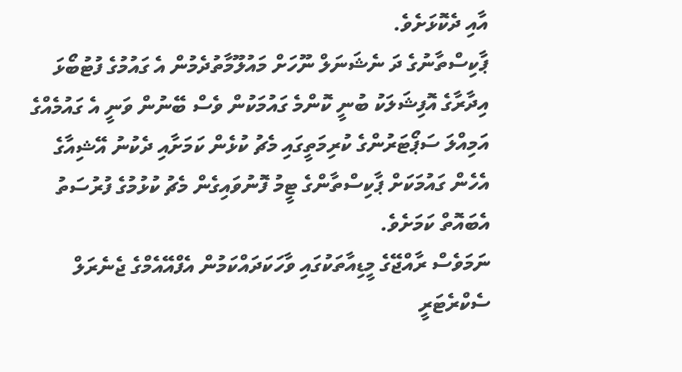އާއި ދެކޮޅަށެވެ.
ޕާކިސްތާނުގެ ދަ ނެޝަނަލް ނޫހަށް މައުލޫމާތުދެމުން އެ ގައުމުގެ ފުޓުބޯޅަ އިދާރާގެ އޮފިޝަލަކު ބުނީ ކޮންމެ ގައުމަކުން ވެސް ބޭނުން ވަނީ އެ ގައުމެއްގެ އަމިއްލަ ސަޕޯޓަރުންގެ ކުރިމަތީގައި މެޗު ކުޅެން ކަމަށާއި ދެކުނު އޭޝިއާގެ އެހެން ގައުމަކަށް ޕާކިސްތާންގެ ޓީމު ފޮނުވައިގެން މެޗު ކުޅުމުގެ ފުރުސަތު އެބައޮތް ކަމަށެވެ.
ނަމަވެސް ރާއްޖޭގެ މީޑިއާތަކުގައި ވާހަކަދައްކަމުން އެފްއޭއެމްގެ ޖެނެރަލް ސެކްރެޓަރީ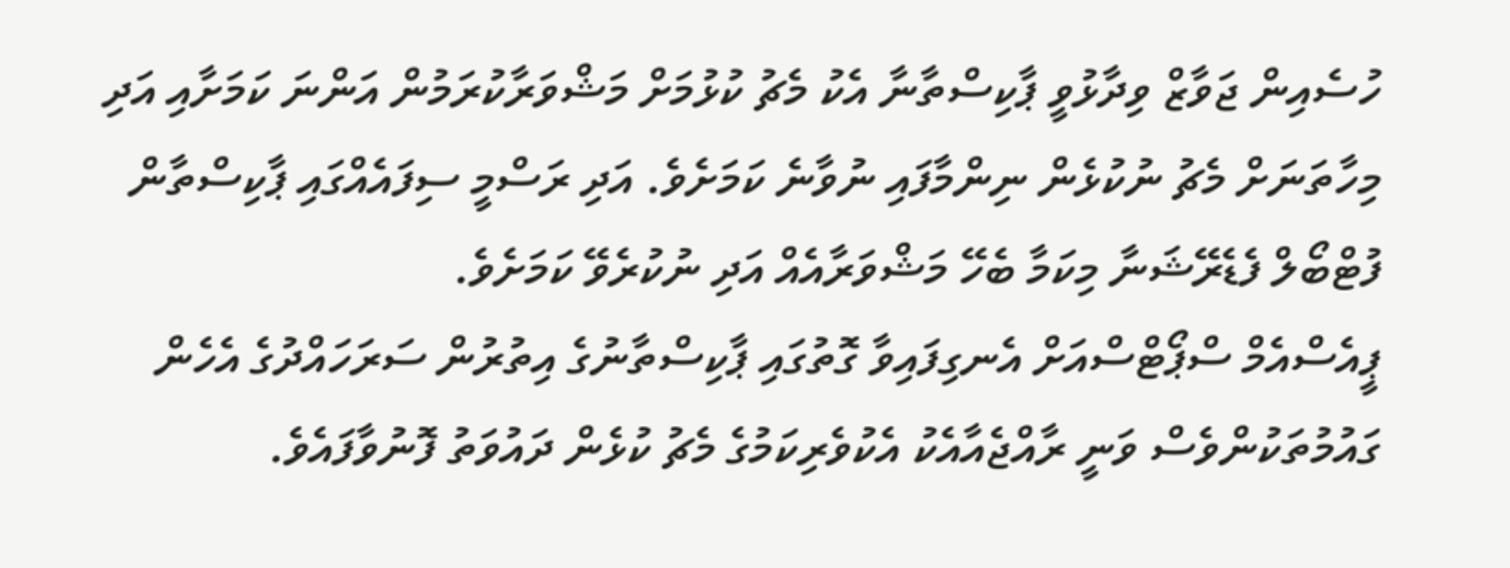ހުސެއިން ޖަވާޒް ވިދާޅުވީ ޕާކިސްތާނާ އެކު މެޗު ކުޅުމަށް މަޝްވަރާކުރަމުން އަންނަ ކަމަށާއި އަދި މިހާތަނަށް މެޗު ނުކުޅެން ނިންމާފައި ނުވާނެ ކަމަށެވެ. އަދި ރަސްމީ ސިފައެއްގައި ޕާކިސްތާން ފުޓްބޯލް ފެޑެރޭޝަނާ މިކަމާ ބެހޭ މަޝްވަރާއެއް އަދި ނުކުރެވޭ ކަމަށެވެ.
ޕީއެސްއެމް ސްޕޯޓްސްއަށް އެނގިފައިވާ ގޮތުގައި ޕާކިސްތާނުގެ އިތުރުން ސަރަހައްދުގެ އެހެން ގައުމުތަކުންވެސް ވަނީ ރާއްޖެއާއެކު އެކުވެރިކަމުގެ މެޗު ކުޅެން ދައުވަތު ފޮނުވާފައެވެ.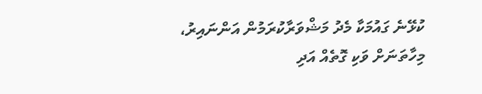ކުޅޭނެ ގައުމަކާ މެދު މަޝްވަރާކުރަމުން އަންނައިރު، މިހާތަނަށް ވަކި ގޮތެއް އަދި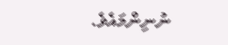ނުނިންމައެވެ.